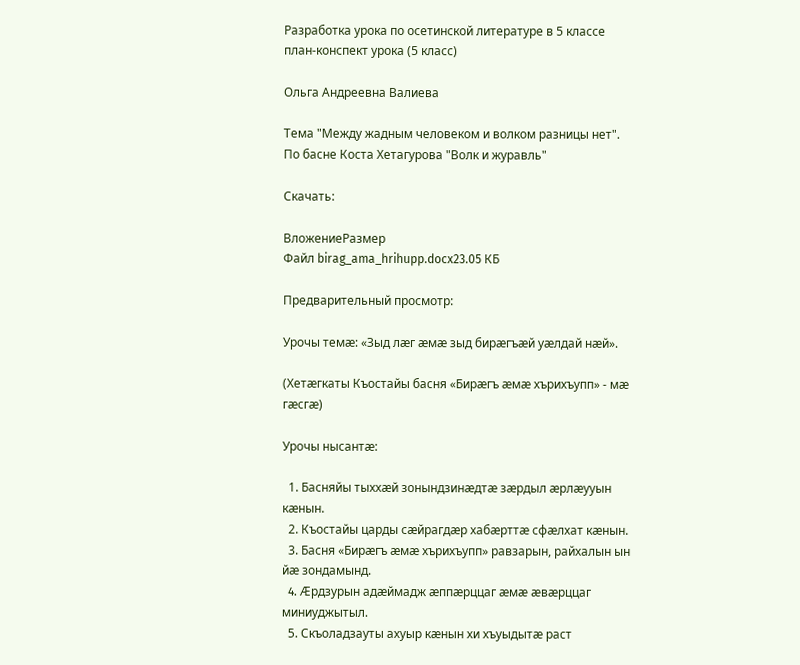Разработка урока по осетинской литературе в 5 классе
план-конспект урока (5 класс)

Ольга Андреевна Валиева

Тема "Между жадным человеком и волком разницы нет". По басне Коста Хетагурова "Волк и журавль"

Скачать:

ВложениеРазмер
Файл birag_ama_hrihupp.docx23.05 КБ

Предварительный просмотр:

Урочы темæ: «Зыд лæг æмæ зыд бирæгъæй уæлдай нæй».

(Хетæгкаты Къостайы басня «Бирæгъ æмæ хърихъупп» - мæ гæсгæ)

Урочы нысантæ:

  1. Басняйы тыххæй зонындзинæдтæ зæрдыл æрлæууын кæнын.
  2. Къостайы царды сæйрагдæр хабæрттæ сфæлхат кæнын.
  3. Басня «Бирæгъ æмæ хърихъупп» равзарын, райхалын ын йæ зондамынд.
  4. Æрдзурын адæймадж æппæрццаг æмæ æвæрццаг миниуджытыл.
  5. Скъоладзауты ахуыр кæнын хи хъуыдытæ раст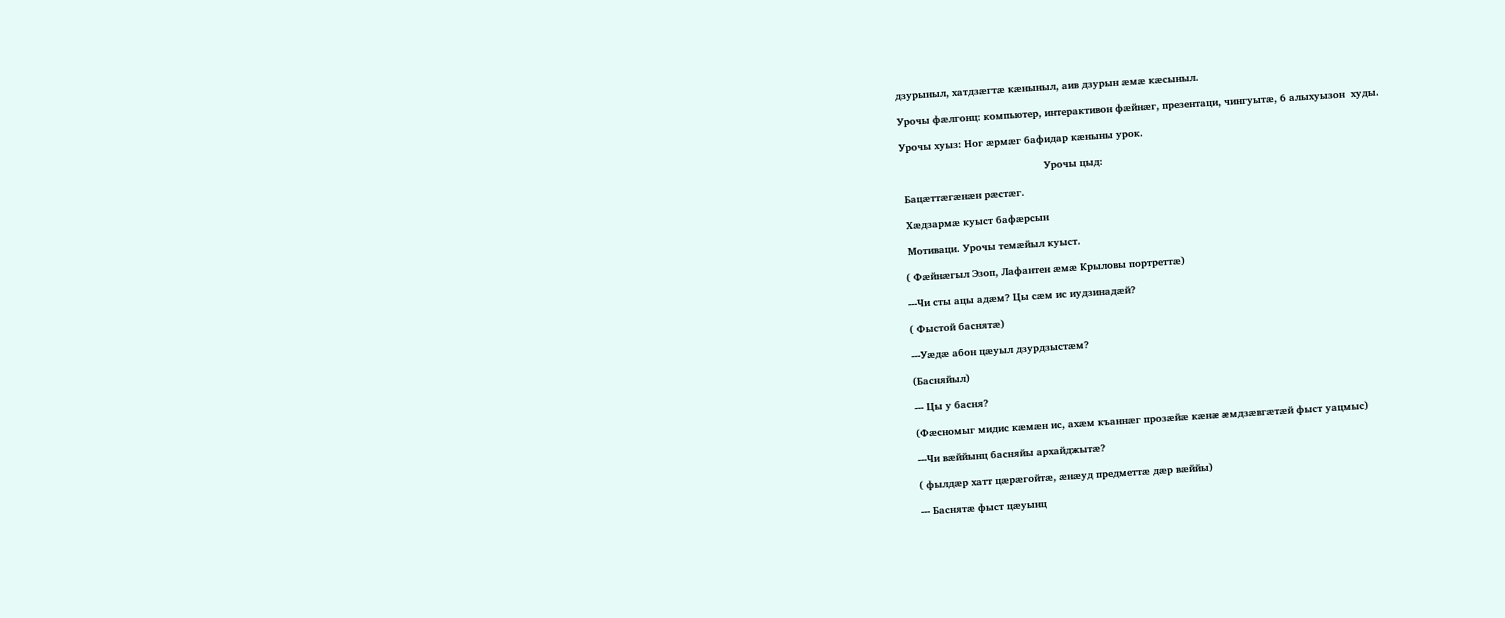дзурыныл, хатдзæгтæ кæныныл, аив дзурын æмæ кæсыныл.

Урочы фæлгонц: компьютер, интерактивон фæйнæг, презентаци, чингуытæ, 6 алыхуызон  худы.

Урочы хуыз: Ног æрмæг бафидар кæныны урок.

                                                Урочы цыд:

 Бацæттæгæнæн рæстæг.

 Хæдзармæ куыст бафæрсын

 Мотиваци. Урочы темæйыл куыст.

( Фæйнæгыл Эзоп, Лафантен æмæ Крыловы портреттæ)

---Чи сты ацы адæм? Цы сæм ис иудзинадæй?

( Фыстой баснятæ)

---Уæдæ абон цæуыл дзурдзыстæм?

(Басняйыл)

--- Цы у басня?

(Фæсномыг мидис кæмæн ис, ахæм къаннæг прозæйæ кæнæ æмдзæвгæтæй фыст уацмыс)

---Чи вæййынц басняйы архайджытæ?

( фылдæр хатт цæрæгойтæ, æнæуд предметтæ дæр вæййы)

--- Баснятæ фыст цæуынц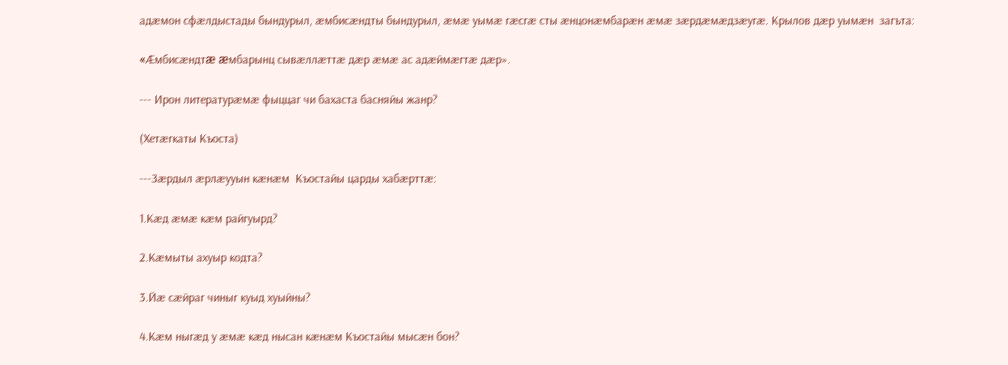адæмон сфæлдыстады бындурыл, æмбисæндты бындурыл, æмæ уымæ гæсгæ сты æнцонæмбарæн æмæ зæрдæмæдзæугæ. Крылов дæр уымæн  загъта:

«Æмбисæндтæ æмбарынц сывæллæттæ дæр æмæ ас адæймæгтæ дæр».

--- Ирон литературæмæ фыццаг чи бахаста басняйы жанр?

(Хетæгкаты Къоста)

---Зæрдыл æрлæууын кæнæм  Къостайы царды хабæрттæ:

1.Кæд æмæ кæм райгуырд?

2.Кæмыты ахуыр кодта?

3.Йæ сæйраг чиныг куыд хуыйны?

4.Кæм ныгæд у æмæ кæд нысан кæнæм Къостайы мысæн бон?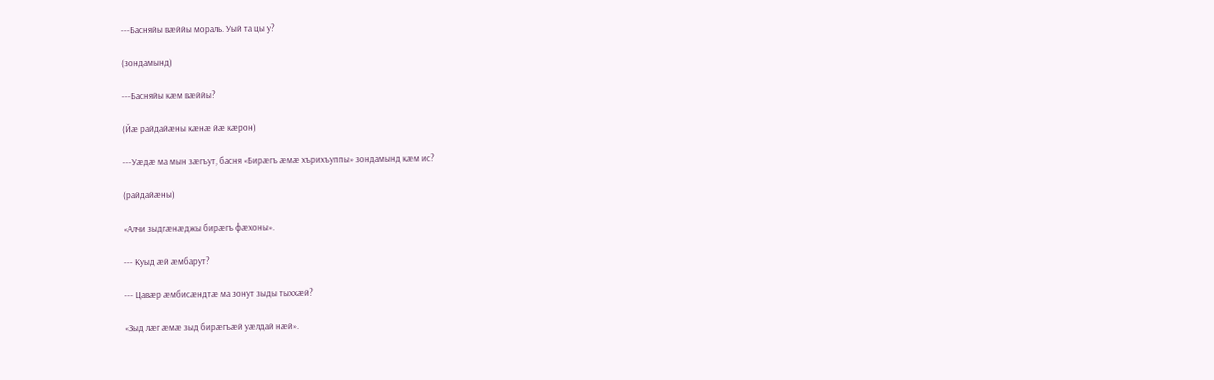---Басняйы вæййы мораль. Уый та цы у?

(зондамынд)

---Басняйы кæм вæййы?

(Йæ райдайæны кæнæ йæ кæрон)

---Уæдæ ма мын зæгъут, басня «Бирæгъ æмæ хърихъуппы» зондамынд кæм ис?

(райдайæны)

«Алчи зыдгæнæджы бирæгъ фæхоны».

--- Куыд æй æмбарут?

--- Цавæр æмбисæндтæ ма зонут зыды тыххæй?

«Зыд лæг æмæ зыд бирæгъæй уæлдай нæй».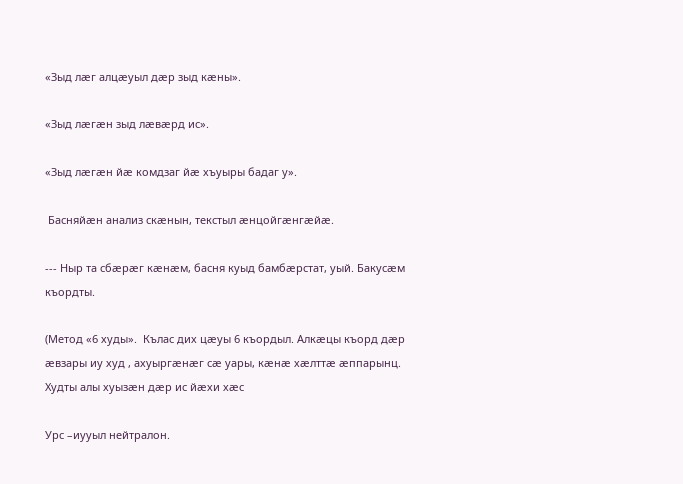«Зыд лæг алцæуыл дæр зыд кæны».

«Зыд лæгæн зыд лæвæрд ис».

«Зыд лæгæн йæ комдзаг йæ хъуыры бадаг у».

 Басняйæн анализ скæнын, текстыл æнцойгæнгæйæ.

--- Ныр та сбæрæг кæнæм, басня куыд бамбæрстат, уый. Бакусæм къордты.

(Метод «6 худы».  Кълас дих цæуы 6 къордыл. Алкæцы къорд дæр æвзары иу худ , ахуыргæнæг сæ уары, кæнæ хæлттæ æппарынц. Худты алы хуызæн дæр ис йæхи хæс

Урс –иууыл нейтралон.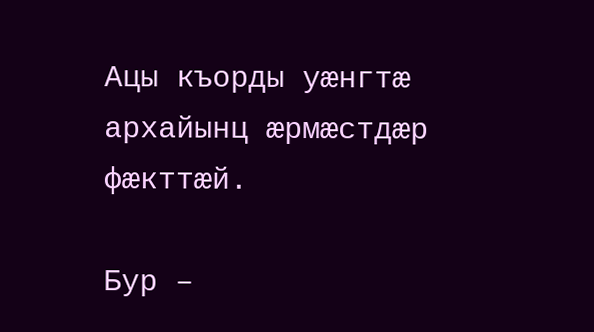Ацы къорды уæнгтæ архайынц æрмæстдæр фæкттæй.

Бур –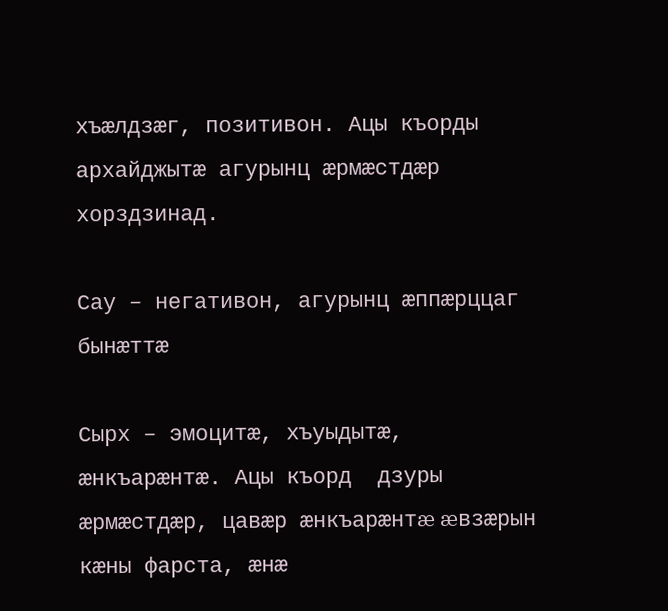хъæлдзæг, позитивон. Ацы къорды архайджытæ агурынц æрмæстдæр хорздзинад.

Сау – негативон, агурынц æппæрццаг бынæттæ

Сырх – эмоцитæ, хъуыдытæ, æнкъарæнтæ. Ацы къорд  дзуры æрмæстдæр, цавæр æнкъарæнтæ æвзæрын кæны фарста, æнæ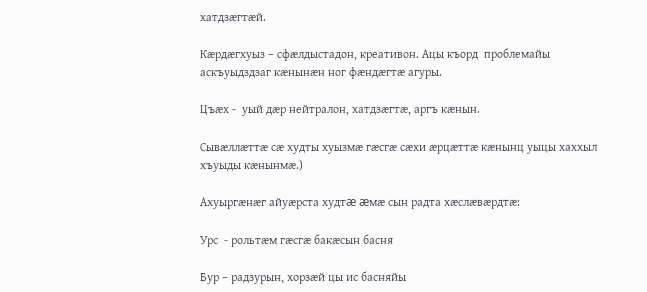хатдзæгтæй.

Кæрдæгхуыз – сфæлдыстадон, креативон. Ацы къорд  проблемайы аскъуыдздзаг кæнынæн ног фæндæгтæ агуры.

Цъæх -  уый дæр нейтралон, хатдзæгтæ, аргъ кæнын.

Сывæллæттæ сæ худты хуызмæ гæсгæ сæхи æрцæттæ кæнынц уыцы хаххыл хъуыды кæнынмæ.)

Ахуыргæнæг айуæрста худтæ æмæ сын радта хæслæвæрдтæ:

Урс  - рольтæм гæсгæ бакæсын басня

Бур – радзурын, хорзæй цы ис басняйы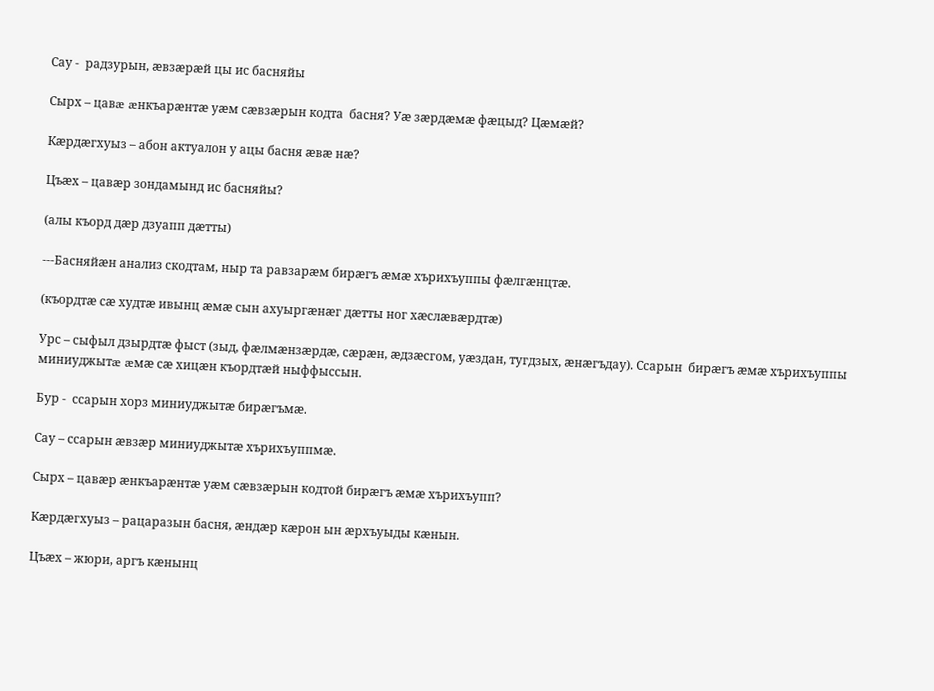Сау -  радзурын, æвзæрæй цы ис басняйы

Сырх – цавæ æнкъарæнтæ уæм сæвзæрын кодта  басня? Уæ зæрдæмæ фæцыд? Цæмæй?

Кæрдæгхуыз – абон актуалон у ацы басня æвæ нæ?

Цъæх – цавæр зондамынд ис басняйы?

(алы къорд дæр дзуапп дæтты)

---Басняйæн анализ скодтам, ныр та равзарæм бирæгъ æмæ хърихъуппы фæлгæнцтæ.

(къордтæ сæ худтæ ивынц æмæ сын ахуыргæнæг дæтты ног хæслæвæрдтæ)

Урс – сыфыл дзырдтæ фыст (зыд, фæлмæнзæрдæ, сæрæн, æдзæсгом, уæздан, тугдзых, æнæгъдау). Ссарын  бирæгъ æмæ хърихъуппы миниуджытæ æмæ сæ хицæн къордтæй ныффыссын.

Бур -  ссарын хорз миниуджытæ бирæгъмæ.

Сау – ссарын æвзæр миниуджытæ хърихъуппмæ.

Сырх – цавæр æнкъарæнтæ уæм сæвзæрын кодтой бирæгъ æмæ хърихъупп?

Кæрдæгхуыз – рацаразын басня, æндæр кæрон ын æрхъуыды кæнын.

Цъæх – жюри, аргъ кæнынц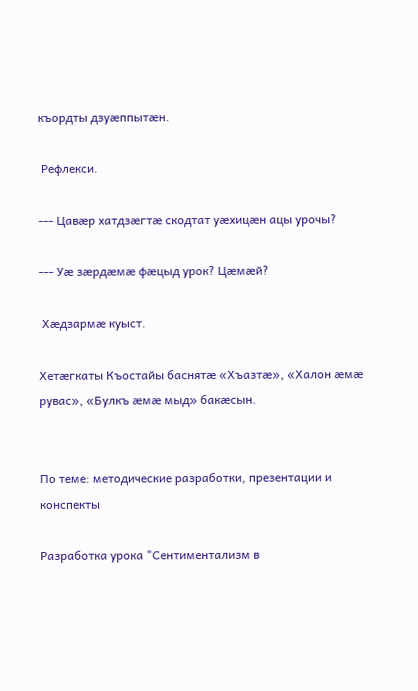къордты дзуæппытæн.

 Рефлекси.

--- Цавæр хатдзæгтæ скодтат уæхицæн ацы урочы?

--- Уæ зæрдæмæ фæцыд урок? Цæмæй?

 Хæдзармæ куыст.

Хетæгкаты Къостайы баснятæ «Хъазтæ», «Халон æмæ рувас», «Булкъ æмæ мыд» бакæсын.


По теме: методические разработки, презентации и конспекты

Разработка урока "Сентиментализм в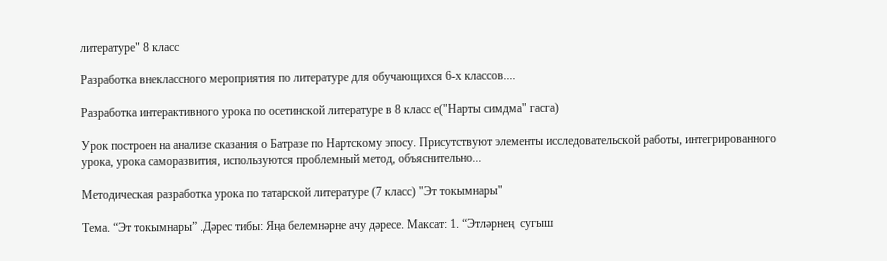литературе" 8 класс

Разработка внеклассного мероприятия по литературе для обучающихся 6-х классов....

Разработка интерактивного урока по осетинской литературе в 8 класс е("Нарты симдма" гасга)

Урок построен на анализе сказания о Батразе по Нартскому эпосу. Присутствуют элементы исследовательской работы, интегрированного урока, урока саморазвития, используются проблемный метод, объяснительно...

Методическая разработка урока по татарской литературе (7 класс) "Эт токымнары"

Тема. “Эт токымнары” .Дәрес тибы: Яңа белемнәрне ачу дәресе. Максат: 1. “Этләрнең  сугыш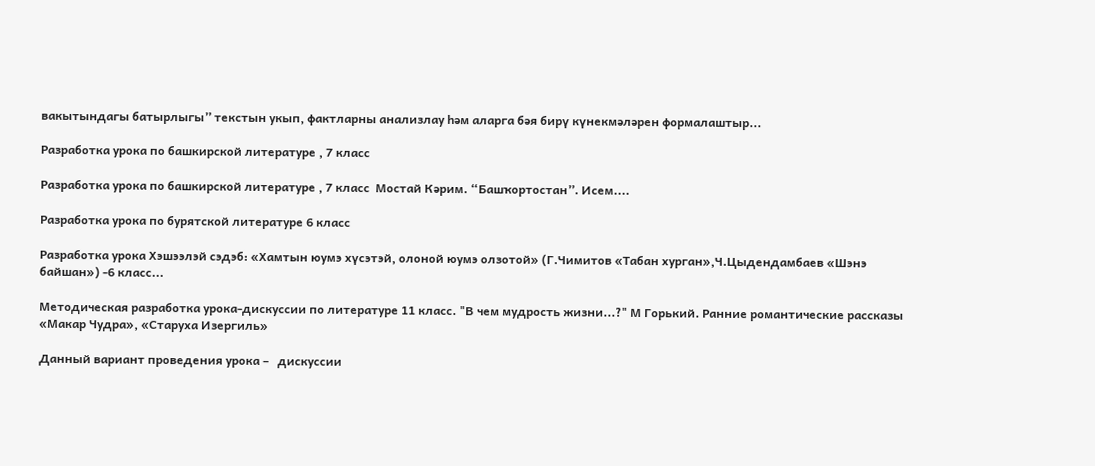вакытындагы батырлыгы” текстын укып, фактларны анализлау һәм аларга бәя бирү күнекмәләрен формалаштыр...

Разработка урока по башкирской литературе , 7 класс

Разработка урока по башкирской литературе , 7 класс  Мостай Кәрим. “Башҡортостан”. Исем....

Разработка урока по бурятской литературе 6 класс

Разработка урока Хэшээлэй сэдэб: «Хамтын юумэ хүсэтэй, олоной юумэ олзотой» (Г.Чимитов «Табан хурган»,Ч.Цыдендамбаев «Шэнэ байшан») -6 класс...

Методическая разработка урока-дискуссии по литературе 11 класс. "В чем мудрость жизни...?" М Горький. Ранние романтические рассказы «Макар Чудра», «Старуха Изергиль»

Данный вариант проведения урока –   дискуссии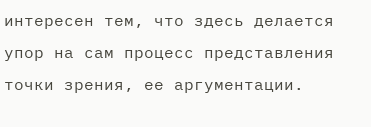интересен тем, что здесь делается упор на сам процесс представления точки зрения, ее аргументации.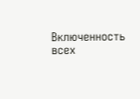Включенность всех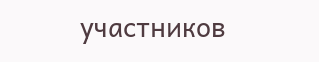участников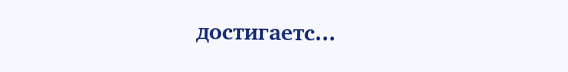достигаетс...